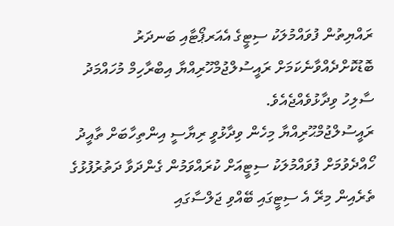ރައްޔިތުން ފުވައްމުލަކު ސިޓީގެ އެއަރޕޯޓާއި ބަނދަރު ބޮޑުކޮށްދެއްވާނެކަމަށް ރައީސުލްޖުމްހޫރިއްޔާ އިބްރާހިމް މުހައްމަދު ސާލިހު ވިދާޅުވެއްޖެއެވެ.
ރައީސުލްޖުމްޙޫރިއްޔާ މިހެން ވިދާޅުވީ ރިޔާސީ އިންތިހާބަށް ތާއީދު ހޯއްދެވުމަށް ފުވައްމުލަކު ސިޓީއަށް ކުރައްވަމުން ގެންދަވާ ދަތުރުފުޅުގެ ތެރެއިން މިރޭ އެ ސިޓީގައި ބޭއްވި ޖަލްސާގައި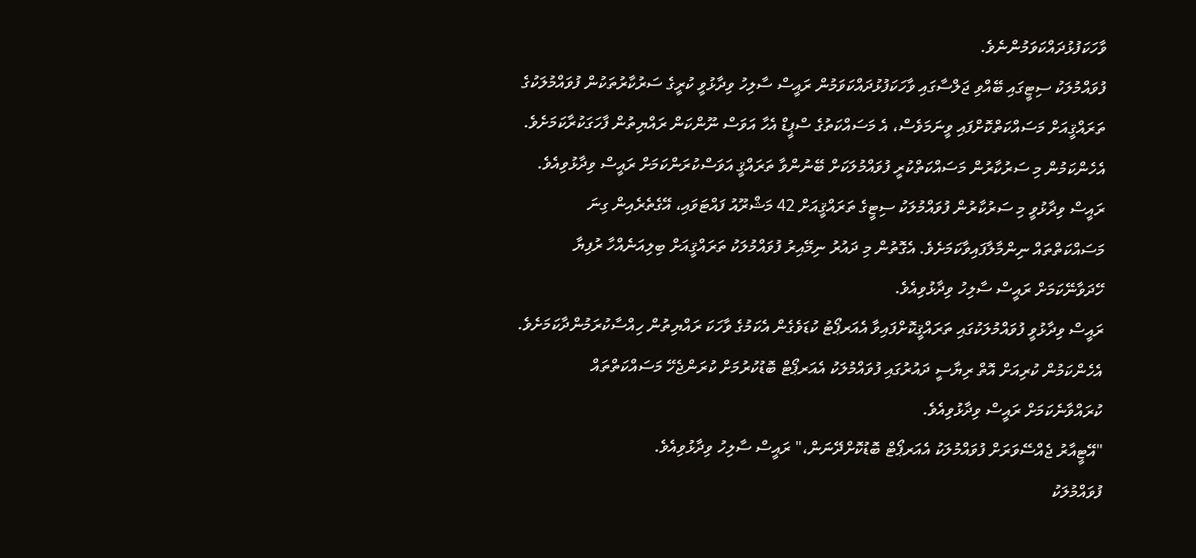ވާހަކަފުޅުދައްކަވަމުންނެވެ.
ފުވައްމުލަކު ސިޓީގައި ބޭއްވި ޖަލްސާގައި ވާހަކަފުޅުދައްކަވަމުން ރައީސް ސާލިހު ވިދާޅުވީ ކުރީގެ ސަރުކާރުތަކުން ފުވައްމުލަކުގެ ތަރައްޤީއަށް މަސައްކަތްކޮށްފައި ވީނަމަވެސް، އެ މަސައްކަތުގެ ސްޕީޑް އެހާ އަވަސް ނޫންކަން ރައްޔިތުން ފާހަގަކުރާކަމަށެވެ. އެހެންކަމުން މި ސަރުކާރުން މަސައްކަތްކުރީ ފުވައްމުލަކަށް ބޭނުންވާ ތަރައްޤީ އަވަސްކުރަންކަމަށް ރައީސް ވިދާޅުވިއެވެ.
ރައީސް ވިދާޅުވީ މި ސަރުކާރުން ފުވައްމުލަކު ސިޓީގެ ތަރައްޤީއަށް 42 މަޝްރޫއު ފައްޓަވައި، އޭގެތެރެއިން ގިނަ މަސައްކަތްތައް ނިންމާލާފައިވާކަމަށެވެ. އެގޮތުން މި ދައުރު ނިމޭއިރު ފުވައްމުލަކު ތަރައްޤީއަށް ބިލިއަނެއްހާ ރުފިޔާ ހޭދަވާނޭކަމަށް ރައީސް ސާލިހު ވިދާޅުވިއެވެ.
ރައީސް ވިދާޅުވީ ފުވައްމުލަކުގައި ތަރައްޤީކޮށްފައިވާ އެއަރޕޯޓު ކުޑަވެގެން އެކަމުގެ ވާހަކަ ރައްޔިތުން ހިއްސާކުރަމުންދާކަމަށެވެ. އެހެންކަމުން ކުރިއަށް އޮތް ރިޔާސީ ދައުރުގައި ފުވައްމުލަކު އެއަރޕޯޓް ބޮޑުކުރުމަށް ކުރަންޖެހޭ މަސައްކަތްތައް ކުރައްވާނެކަމަށް ރައީސް ވިދާޅުވިއެވެ.
"އޭޓީއާރު ޖެއްސޭވަރަށް ފުވައްމުލަކު އެއަރޕޯޓް ބޮޑުކޮށްދޭނަން،" ރައީސް ސާލިހު ވިދާޅުވިއެވެ.
ފުވައްމުލަކު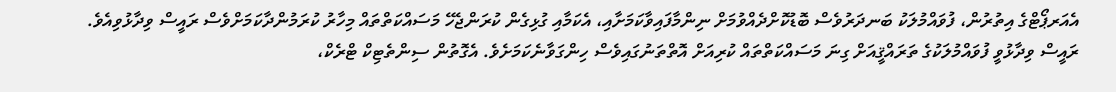އެއަރޕޯޓްގެ އިތުރުން، ފުވައްމުލަކު ބަނދަރުވެސް ބޮޑުކޮށްދެއްވުމަށް ނިންމާފައިވާކަމަށާއި، އެކަމާއި ގުޅިގެން ކުރަންޖެހޭ މަސައްކަތްތައް މިހާރު ކުރަމުންދާކަމަށްވެސް ރައީސް ވިދާޅުވިއެވެ.
ރައީސް ވިދާޅުވީ ފުވައްމުލަކުގެ ތަރައްޤީއަށް ގިނަ މަސައްކަތްތައް ކުރިއަށް އޮތްތަނުގައިވެސް ހިންގަވާނެކަމަށެވެ. އެގޮތުން ސިންތެޓިކް ޓްރެކް،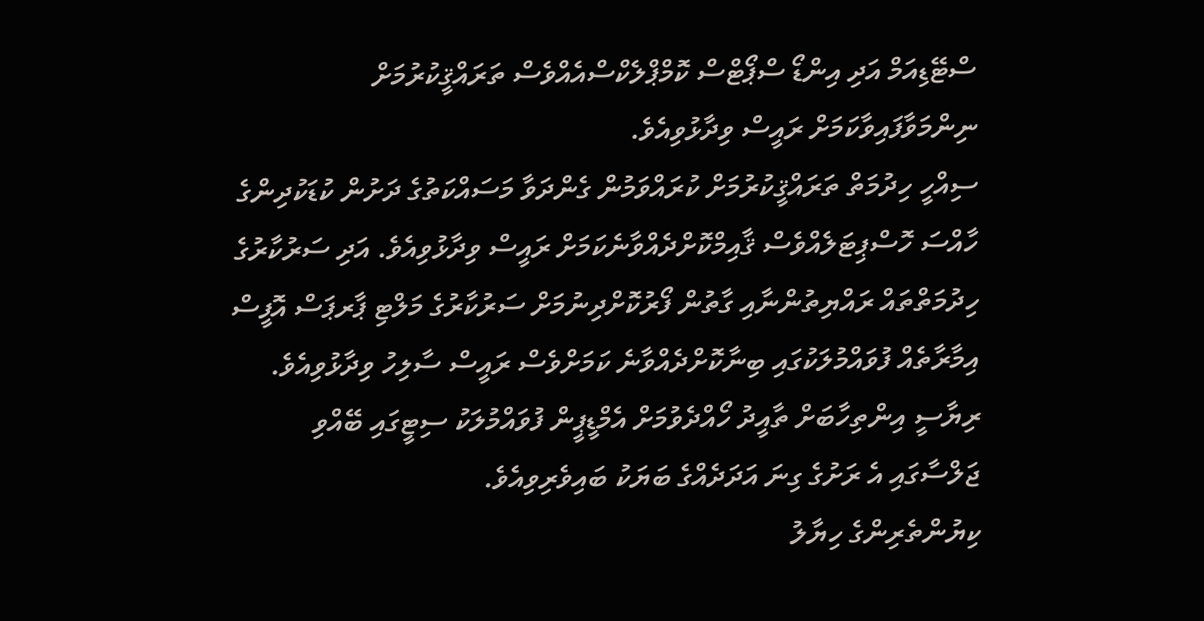ސްޓޭޑިއަމް އަދި އިންޑޯ ސްޕޯޓްސް ކޮމްޕްލެކްސްއެއްވެސް ތަރައްޤީކުރުމަށް ނިންމަވާފައިވާކަމަށް ރައީސް ވިދާޅުވިއެވެ.
ސިއްހީ ހިދުމަތް ތަރައްޤީކުރުމަށް ކުރައްވަމުން ގެންދަވާ މަސައްކަތުގެ ދަށުން ކުޑަކުދިންގެ ހާއްސަ ހޮސްޕިޓަލެއްވެސް ޤާއިމްކޮށްދެއްވާނެކަމަށް ރައީސް ވިދާޅުވިއެވެ. އަދި ސަރުކާރުގެ ހިދުމަތްތައް ރައްޔިތުންނާއި ގާތުން ފޯރުކޮށްދިނުމަށް ސަރުކާރުގެ މަލްޓި ޕާރޕަސް އޮފީސް އިމާރާތެއް ފުވައްމުލަކުގައި ބިނާކޮށްދެއްވާނެ ކަމަށްވެސް ރައީސް ސާލިހު ވިދާޅުވިއެވެ.
ރިޔާސީ އިންތިހާބަށް ތާއީދު ހޯއްދެވުމަށް އެމްޑީޕީން ފުވައްމުލަކު ސިޓީގައި ބޭއްވި ޖަލްސާގައި އެ ރަށުގެ ގިނަ އަދަދެއްގެ ބަޔަކު ބައިވެރިވިއެވެ.
ކިޔުންތެރިންގެ ހިޔާލު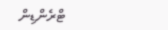ޓްރެންޑިން